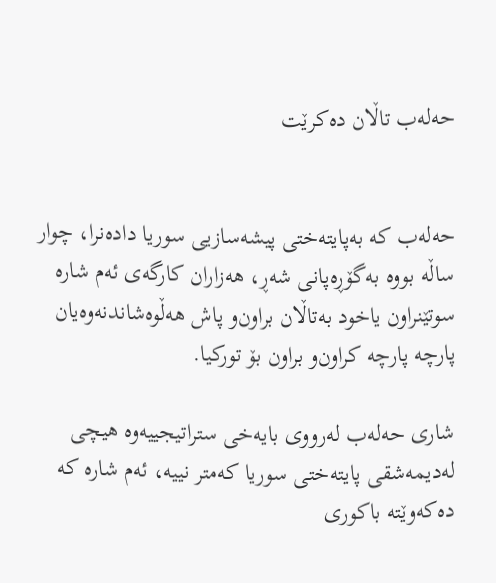حه‌له‌ب تاڵان ده‌كرێت


حه‌له‌ب كه‌ به‌پایته‌ختی‌ پیشه‌سازیی‌ سوریا داده‌نرا، چوار ساڵه‌ بووه‌ به‌گۆڕه‌پانی‌ شه‌ڕ، هه‌زاران كارگه‌ی‌ ئه‌م شاره‌ سوتێنراون یاخود به‌تاڵان براون‌و پاش هه‌ڵوه‌شاندنه‌وه‌یان پارچه‌ پارچه‌ کراون‌و براون بۆ توركیا.

شاری‌ حه‌له‌ب له‌رووی‌ بایه‌خی‌ ستراتیجییه‌وه‌ هیچی‌ له‌دیمه‌شقی‌ پایته‌ختی‌ سوریا كه‌متر نییه‌، ئه‌م شاره‌ كه‌ ده‌كه‌وێته‌ باكوری‌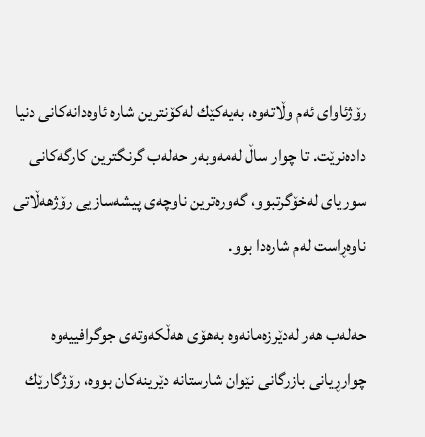رۆژئاوای‌ ئه‌م وڵاته‌وه‌، به‌یه‌كێك له‌كۆنترین شاره‌ ئاوه‌دانه‌كانی‌ دنیا داده‌نرێت. تا چوار ساڵ‌ له‌مه‌وبه‌ر حه‌له‌ب گرنگترین كارگه‌كانی‌ سوریای‌ له‌خۆگرتبوو، گه‌وره‌ترین ناوچه‌ی‌ پیشه‌سازیی‌ رۆژهه‌ڵاتی‌ ناوه‌ڕاست له‌م شاره‌دا بوو.

حه‌له‌ب هه‌ر له‌دێرزه‌مانه‌وه‌ به‌هۆی‌ هه‌ڵكه‌وته‌ی‌ جوگرافییه‌وه‌ چوارڕیانی‌ بازرگانی‌ نێوان شارستانه‌ دێرینه‌كان بووه‌، رۆژگارێك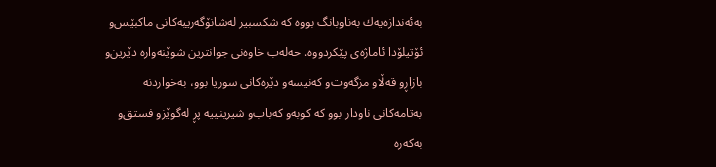به‌ئه‌ندازه‌یه‌ك به‌ناوبانگ بووه‌ كه‌ شكسبیر له‌شانۆگه‌رییه‌كانی‌ ماكبێس‌و ئۆتیلۆدا ئاماژه‌ی‌ پێكردووه‌. حه‌له‌ب خاوه‌نی‌ جوانترین شوێنه‌واره‌ دێرین‌و بازاڕ‌و قه‌ڵاو مزگه‌وت‌و كه‌نیسه‌و دێره‌كانی‌ سوریا بوو، به‌خواردنه‌ به‌تامه‌كانی‌ ناودار بوو كه‌ كوبه‌و كه‌باب‌و شیرینییه‌ پڕ له‌گوێزو فستق‌و به‌كه‌ره‌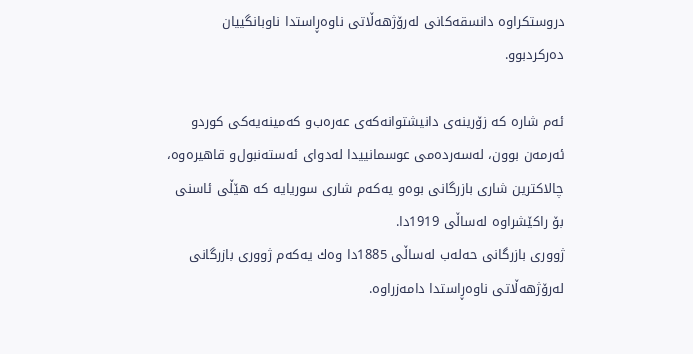دروستكراوه‌ دانسقه‌كانی‌ له‌رۆژهه‌ڵاتی‌ ناوه‌ڕاستدا ناوبانگییان ده‌ركردبوو.

ئه‌م شاره‌ كه‌ زۆرینه‌ی‌ دانیشتوانه‌كه‌ی‌ عه‌ره‌ب‌و كه‌مینه‌یه‌كی‌ كوردو ئه‌رمه‌ن بوون، له‌سه‌رده‌می‌ عوسمانییدا له‌دوای‌ ئه‌سته‌نبول‌و قاهیره‌وه‌، چالاكترین شاری‌ بازرگانی بوه‌‌و یه‌كه‌م شاری‌ سوریایه‌ كه‌ هێڵی‌ ئاسنی‌ بۆ راكێشراوه‌ له‌ساڵی‌ 1919دا.
ژووری‌ بازرگانی‌ حه‌له‌ب له‌ساڵی‌ 1885دا وه‌ك یه‌كه‌م ژووری‌ بازرگانی‌ له‌رۆژهه‌ڵاتی‌ ناوه‌ڕاستدا دامه‌زراوه‌.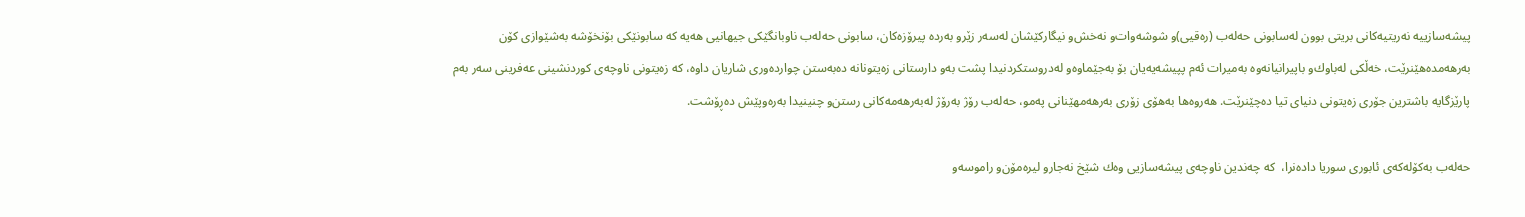پیشه‌سازییه‌ نه‌ریتیه‌كانی‌ بریتی‌ بوون له‌سابونی‌ حه‌له‌ب (ره‌قیی‌)و شوشه‌وات‌و نه‌خش‌و نیگاركێشان له‌سه‌ر زێر‌و به‌رده‌ پیرۆزه‌كان، سابونی‌ حه‌له‌ب ناوبانگێكی‌ جیهانیی هه‌یه‌ كه‌ سابونێكی‌ بۆنخۆشه‌ به‌شێوازی‌ كۆن به‌رهه‌مده‌هێنرێت، خه‌ڵكی‌ له‌باوك‌و باپیرانیانه‌وه‌ به‌میرات ئه‌م پپیشه‌یه‌یان بۆ به‌جێماوه‌‌و له‌دروستكردنیدا پشت به‌و دارستانی‌ زه‌یتونانه‌ ده‌به‌ستن ‌چوارده‌وری‌ شاریان داوه‌، كه‌ زه‌یتونی‌ ناوچه‌ی‌ كوردنشینی‌ عه‌فرینی‌ سه‌ر به‌م پارێزگایه‌ باشترین جۆری‌ زه‌یتونی‌ دنیای‌ تیا ده‌چێنرێت. هه‌روه‌ها به‌هۆی‌ زۆری‌ به‌رهه‌مهێنانی‌ په‌مو، حه‌له‌ب رۆژ به‌رۆژ له‌به‌رهه‌مه‌كانی‌ رستن‌و چنینیدا به‌ره‌وپێش ده‌ڕۆشت.

حه‌له‌ب به‌كۆله‌كه‌ی‌ ئابوری‌ سوریا داده‌نرا، ‌ كه‌ چه‌ندین ناوچه‌ی‌ پیشه‌سازیی وه‌ك شێخ نه‌جارو لیره‌مۆن‌و راموسه‌و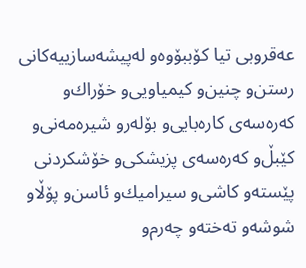عه‌قروبی‌ تیا كۆببۆ‌وه‌‌و له‌پیشه‌سازییه‌كانی‌ رستن‌و چنین‌و كیمیاویی‌‌و خۆراك‌و كه‌ره‌سه‌ی‌ كاره‌بایی‌و بۆله‌رو شیره‌مه‌نی‌‌و كێبڵ‌‌و كه‌ره‌سه‌ی‌ پزیشكی‌‌و خۆشكردنی‌ پێسته‌‌و كاشی‌‌و سیرامیك‌و ئاسن‌و پۆڵا‌و شوشه‌و ته‌خته‌و چه‌رم‌و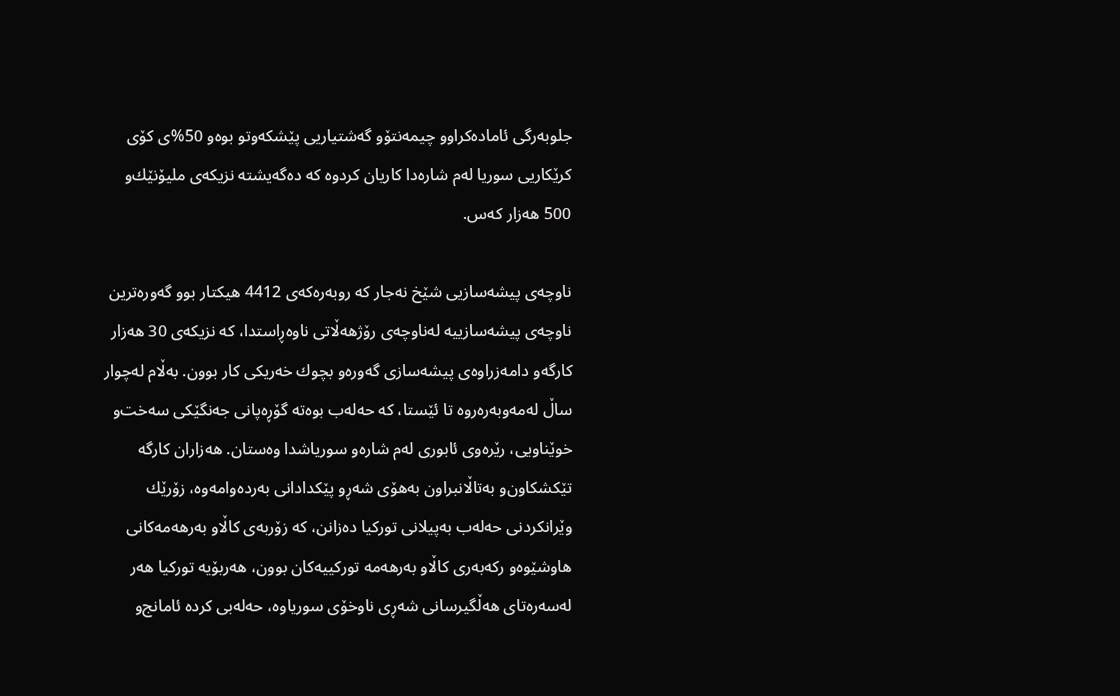جلوبه‌رگی‌ ئاماده‌كراو‌و چیمه‌نتۆو گه‌شتیاریی‌ پێشكه‌وتو بوه‌و 50%ی‌ كۆی‌ كرێكاریی‌ سوریا له‌م شاره‌دا كاریان كردوه‌ كه‌ ده‌گه‌یشته‌ نزیكه‌ی‌ ملیۆنێك‌و 500 هه‌زار كه‌س.

ناوچه‌ی‌ پیشه‌سازیی‌ شێخ نه‌جار كه‌ روبه‌ره‌كه‌ی‌ 4412 هیكتار بوو گه‌وره‌ترین ناوچه‌ی‌ پیشه‌سازییه‌ له‌ناوچه‌ی‌ رۆژهه‌ڵاتی‌ ناوه‌ڕاستدا، كه‌ نزیكه‌ی‌ 30 هه‌زار كارگه‌‌و دامه‌زراوه‌ی‌ پیشه‌سازی‌ گه‌وره‌و بچوك خه‌ریكی‌ كار بوون. به‌ڵام له‌چوار ساڵ‌ له‌مه‌وبه‌ره‌روه‌ تا ئێستا، كه‌ حه‌له‌ب بوه‌ته‌ گۆڕه‌پانی‌ جه‌نگێكی‌ سه‌خت‌و خوێناویی‌، رێره‌وی‌ ئابوری‌ له‌م شاره‌و سوریاشدا وه‌ستان. هه‌زاران كارگه‌ تێكشكاون‌و به‌تاڵانبراون به‌هۆی‌ شه‌ڕ‌و پێكدادانی‌ به‌رده‌وامه‌وه‌، زۆرێك وێرانكردنی‌ حه‌له‌ب به‌پیلانی‌ توركیا ده‌زانن، كه‌ زۆربەی كاڵاو به‌رهه‌مه‌كانی‌ هاوشێوه‌و ركه‌به‌ری‌ كاڵا‌و به‌رهه‌مه‌ توركییه‌كان بوون، هه‌ربۆیه‌ توركیا هه‌ر له‌سه‌ره‌تای‌ هه‌ڵگیرسانی‌ شه‌ڕی‌ ناوخۆی‌ سوریاوه‌، حه‌له‌بی‌ كرده‌ ئامانج‌و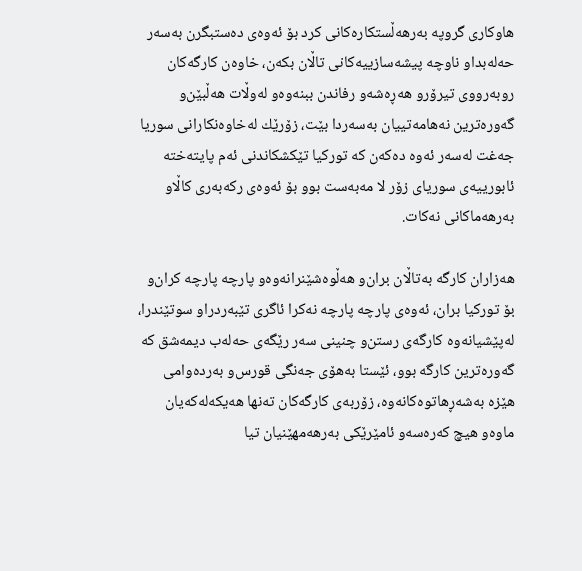هاوكاری‌ گروپه‌ به‌رهه‌ڵستكاره‌كانی‌ كرد بۆ ئه‌وه‌ی‌ ده‌ستبگرن به‌سه‌ر حه‌له‌بداو ناوچه‌ پیشه‌سازییه‌كانی‌ تاڵان بكه‌ن، خاوه‌ن كارگه‌كان روبه‌رووی‌ تیرۆر‌و هه‌ڕه‌شه‌و رفاندن ببنه‌وه‌و له‌وڵات هه‌ڵبێن‌و گه‌وره‌ترین نه‌هامه‌تییان به‌سه‌ردا بێت، زۆرێك له‌خاوه‌نكارانی‌ سوریا جه‌غت له‌سه‌ر ئه‌وه‌ ده‌كه‌ن كه‌ توركیا تێكشكاندنی‌ ئه‌م پایته‌خته‌ ئابورییه‌ی‌ سوریای‌ زۆر لا مه‌به‌ست بوو بۆ ئه‌وه‌ی‌ ركه‌به‌ری‌ كاڵاو به‌رهه‌ماكانی‌ نه‌كات.

هه‌زاران كارگه‌ به‌تاڵان بران‌و هه‌ڵوه‌شێنرانه‌وه‌و پارچه‌ پارچه‌ كران‌و بۆ توركیا بران، ئه‌وه‌ی‌ پارچه‌ پارچه‌ نه‌كرا ئاگری‌ تێبه‌ردراو سوتێندرا، له‌پێشیانه‌وه‌ كارگه‌ی‌ رستن‌و چنینی‌ سه‌ر رێگه‌ی‌ حه‌له‌ب دیمه‌شق كه‌ گه‌وره‌ترین كارگه‌ بوو، ئێستا به‌هۆی‌ جه‌نگی‌ قورس‌و به‌رده‌وامی‌ هێزه‌ به‌شه‌ڕهاتوه‌كانه‌وه‌، زۆربه‌ی‌ كارگه‌كان ته‌نها هه‌یكه‌له‌كه‌یان ماوه‌‌و هیچ كه‌ره‌سه‌و ئامێرێكی‌ به‌رهه‌مهێنیان تیا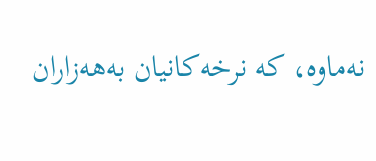نه‌ماوه‌، كه‌ ‌نرخه‌كانیان به‌هه‌زاران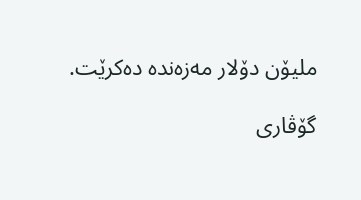ملیۆن دۆلار مه‌زه‌نده‌ ده‌كرێت.

گۆڤاری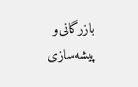بازرگانی‌و پیشەسازی